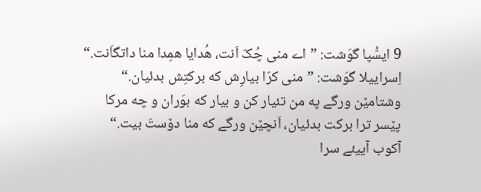9 ایسُّپا گوَشت: ”اے منی چُکّ اَنت، هُدایا همِدا منا داتگاَنت.“ اِسراییلا گوَشت: ”منی کرّا بیارِش که برکتِش بدئیان.“
وشتامێن ورگے په من تئیار کن و بیار که بوَران و چه مرکا پێسر ترا برکت بدئیان، اَنچێن ورگے که منا دۆستَ بیت.“
آکوب آییئے سرا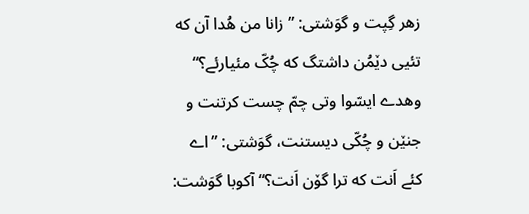زهر گِپت و گوَشتی: ”زانا من هُدا آن که تئیی دێمُن داشتگ که چُکّ مئیارئے؟“
وهدے ایسّوا وتی چمّ چست کرتنت و جنێن و چُکّی دیستنت، گوَشتی: ”اے کئے اَنت که ترا گۆن اَنت؟“ آکوبا گوَشت: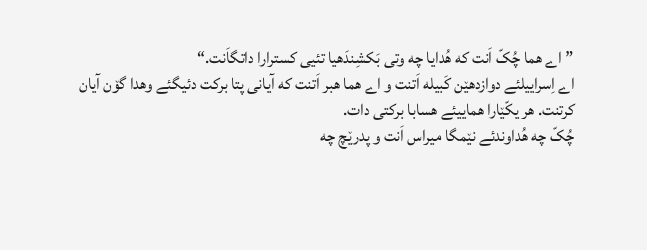”اے هما چُکّ اَنت که هُدایا چه وتی بَکشِندَهیا تئیی کسترارا داتگاَنت.“
اے اِسراییلئے دوازدهێن کَبیله اَتنت و اے هما هبر اَتنت که آیانی پتا برکت دئیگئے وهدا گۆن آیان کرتنت. هر یکّێارا هماییئے هسابا برکتی دات.
چُکّ چه هُداوندئے نێمگا میراس اَنت و پدرێچ چه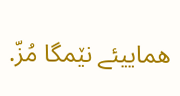هماییئے نێمگا مُزّ.